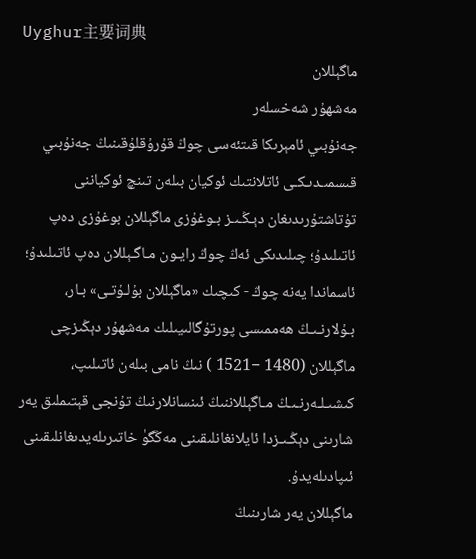Uyghur主要词典
ماگېللان
مەشھۇر شەخسلەر
جەنۇبىي ئامېرىكا قىتئەسى چوڭ قۇرۇقلۇقىنىڭ جەنۇبىي قىسمىـدىـكـى ئاتلانتىك ئوكيان بىلەن تىنچ ئوكياننى تۇتاشتۇرىدىغان دېـڭـىـز بـوغۇزى ماگېللان بوغۇزى دەپ ئاتىلىدۇ؛ چىلىدىكى ئەڭ چوڭ رايـون مـاگـېللان دەپ ئاتىلىدۇ؛ ئاسماندا يەنە چوڭ - كىچىك «ماگېللان بۇلـۇتـى» بـار، بـۇلارنـىـڭ ھەممىسى پورتۇگالىيىلىك مەشھۇر دېڭىزچى ماگېللان (1480 −1521 ) نىڭ نامى بىلەن ئاتىلىپ، كىشىـلـەرنـىـڭ مـاگېللاننىڭ ئىنسانلارنىڭ تۇنجى قېتىملىق يەر شارىنى دېڭـىـزدا ئايلانغانلىقىنى مەڭگۈ خاتىرىلەيدىغانلىقىنى ئىپادىلەيدۇ.
ماگېللان يەر شارىنىڭ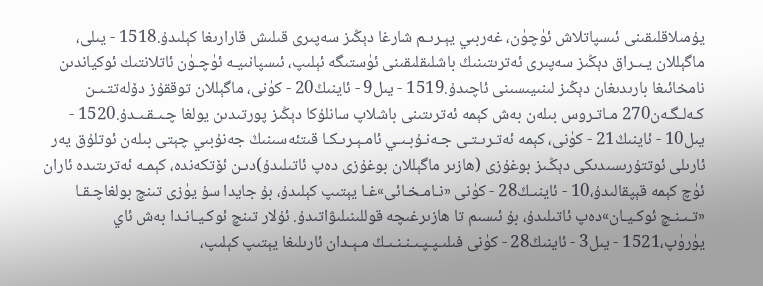يۇمىلاقلىقىنى ئىسپاتلاش ئۈچۈن، غەربىي يېـرىـم شارغا دېڭىز سەپىرى قىلىش قارارىغا كېلىدۇ.1518 - يىلى، ماگېللان يـىـراق دېڭىز سەپىرى ئەترىتىنىڭ باشلىقلىقىنى ئۈستىگە ئېلىپ، ئىسپانىيـە ئۈچـۈن ئاتلانتىك ئوكياندىن نامخائىغا بارىدىغان دېڭىز لىنىيىسىنى ئاچىدۇ.1519 - يىل9 - ئاينىڭ20 - كۈنى، ماگېللان توققۇز دۆلەتتـىـن كـەلـگـەن270 مـاتـروس بىلەن بەش كېمە ئەترىتىنى باشلاپ سانلۇكا دېڭىز پورتىدىن يولغا چـىـقـىـدۇ.1520 - يىل10 - ئاينىڭ21 - كۈنى، كېمە ئەتـرىـتـى جـەنـۇبـىـي ئامـېـرىـكـا قىتئەسىنىڭ جەنۇبىي چېتى بىلەن ئوتلۇق يەر ئارىلى ئوتتۇرىسىدىكى دېڭـىز بوغۇزى (ھازىر ماگېللان بوغۇزى دەپ ئاتىلىدۇ)دىـن ئۆتكەندە، كېمـە ئەترىتىدە ئاران ئۈچ كېمە قېپقالىدۇ،10 - ئاينىـڭ28 - كۈنى «نـامـخـائى»غـا يېتىپ كېلىدۇ، بۇ جايدا سۇ يۈزى تىنچ بولغاچـقـا «تـىـنـچ ئوكـيـان»دەپ ئاتىلىدۇ، بۇ ئىسىم تا ھازىرغىچە قوللىنىلىۋاتىدۇ. ئۇلار تىنچ ئوكـيـانـدا بەش ئاي يۈرۈپ،1521 - يىل3 - ئاينىڭ28 - كۈنى فىلىـپـپـىـنـنـىـڭ مـېـدان ئارىلىغا يېتىپ كېلىپ،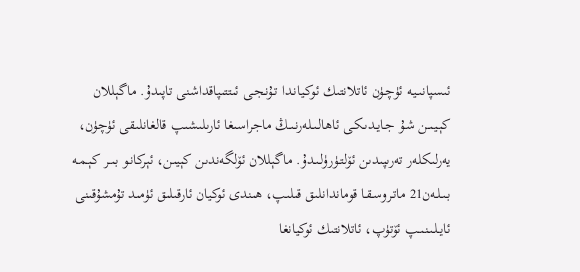ئىسپانىـيـە ئۈچـۈن ئاتلانتىك ئوكـيانـدا تـۇنـجـى ئىتتىپاقداشنى تاپىدۇ. ماگېللان كېـيـىـن شـۇ جـايـدىـكـى ئاھالـىـلەرنـىـڭ ماجراسىغا ئارىلىشىپ قالغانلىقى ئۈچۈن، يەرلىكلەر تەرىپىدىن ئۆلتـۈرۈلـىـدۇ. ماگېللان ئۆلگەندىن كېيىن، ئېركانـو بـىـر كـېـمـە بـىـلـەن21 ماتـروسـقـا قوماندانلىق قىلىپ، ھىندى ئوكيان ئارقىلىق ئۈمىد تۇمشۇقىنى ئايـلـىـنـىـپ ئۆتۈپ، ئاتلانتىك ئوكيانغا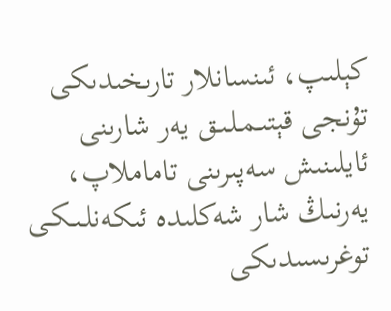كېلىپ، ئىنسانلار تارىخىدىكى تۇنجى قېتىـمـلـىـق يەر شارىنى ئايلىنىش سەپىرىنى تاماملاپ، يەرنىڭ شار شەكلىدە ئىكەنلـىـكـى توغرىسىدىكى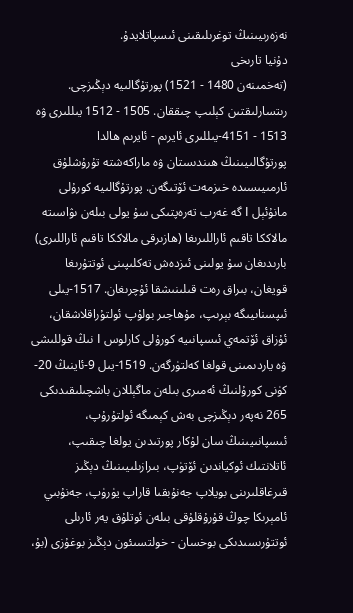نەزەرىيىنىڭ توغرىلىقىنى ئىسپاتلايدۇ.
دۇنيا تارىخى
(تەخمىنەن 1480 - 1521) پورتۇگالىيە دېڭىزچى. رىتسارلىقتىن كېلىپ چىققان. 1505 - 1512 يىللىرى ۋە 1513 - 4151-يىللىرى ئايرىم - ئايرىم ھالدا پورتۇگالىيىنىڭ ھىندىستان ۋە ماراكەشتە تۇرۇشلۇق ئارمىيىسىدە خىزمەت ئۆتىگەن. پورتۇگالىيە كورۇلى مانۇئېل Ⅰ گە غەرب تەرەپتىكى سۇ يولى بىلەن ىۋاسىتە مالاككا تاقىم ئاراللىرىغا (ھازىرقى مالاككا تاقىم ئاراللىرى) بارىدىغان سۇ يولىنى ئىزدەش تەكلىپىنى ئوتتۇرىغا قويغان، بىراق رەت قىلىنىشقا ئۇچرىغان. 1517-يىلى ئىپسناىيىگە بېرىپ، مۇھاجىر بولۇپ ئولتۇراقلاشقان، ئۇزاق ئۆتمەي ئىسپانىيە كورۇلى كارلوس Ⅰ نىڭ قوللىشى ۋە ياردىمىنى قولغا كەلتۈرگەن. 1519-يىل 9-ئاينىڭ 20-كۈنى كورۇلنىڭ ئەمىرى بىلەن ماگېللان باشچىلىقىدىكى 265 نەپەر دېڭىزچى بەش كېمىگە ئولتۇرۇپ، ئىسپانىيىنىڭ سان لۇكار پورتىدىن يولغا چىقىپ، ئاتلانتىك ئوكياندىن ئۆتۈپ، بىرازىلىيىنىڭ دېڭىز قىرغاقلىرىنى بويلاپ جەنۇبقىا قاراپ يۈرۈپ، جەنۇبىي ئامېرىكا چوڭ قۇرۇقلۇقى بىلەن ئوتلۇق يەر ئارىلى ئوتتۇرىسىدىكى بوخسان - خولتسىئون دېڭىز بوغۇزى (بۇ،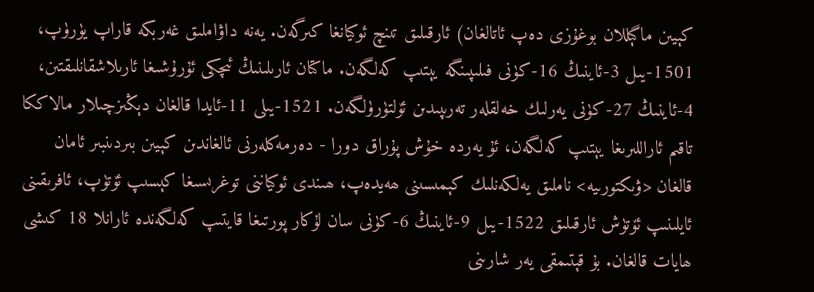كېيىن ماگېللان بوغۇزى دەپ ئاتالغان) ئارقىلىق تىنچ ئوكيانغا كىرگەن. يەنە داۋاملىق غەربكە قاراپ يۈرۈپ، 1501-يىل 3-ئاينىڭ 16-كۈنى فىلىپىنگە يېتىپ كەلگەن. ماكتان ئارىلىنىڭ ئىچكى ئۇرۇشىغا ئارىلاشقانلىقتىن، 4-ئاينىڭ 27-كۈنى يەرلىك خەلقلەر تەرىپىدىن ئۆلتۈرۈلگەن. 1521-يىلى 11-ئايدا قالغان دېڭىزچىلار مالاككا تاقىم ئاراللىرىغا يېتىپ كەلگەن، ئۇ يەردە خۇش پۇراق دورا - دەرمەكلەرنى ئالغاندىن كېيىن بىردىنبىر ئامان قالغان <ۋىكتورىيە> ناملىق يەلكەنلىك كېمىسىنى ھەيدەپ، ھىندى ئوكياننى توغرىسىغا كېسىپ ئۆتۈپ، ئافرىقىنى ئايلىنىپ ئۆتۈش ئارقىلىق 1522-يىل 9-ئاينىڭ 6-كۈنى سان لۇكار پورتىغا قايتىپ كەلگەندە ئارانلا 18 كىشى ھايات قالغان. بۇ قېتىمقى يەر شارىنى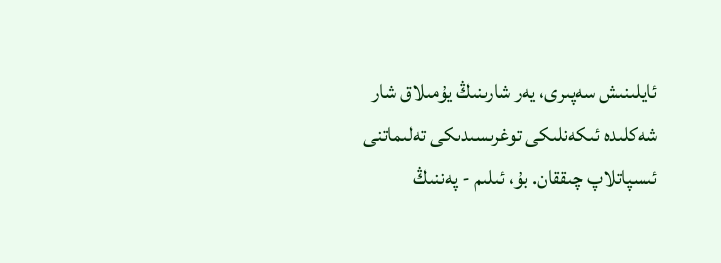ئايلىنىش سەپىرى، يەر شارىنىڭ يۇمىلاق شار شەكلىدە ئىكەنلىكى توغرىسىدىكى تەلىماتنى ئىسپاتلاپ چىققان. بۇ، ئىلىم - پەننىڭ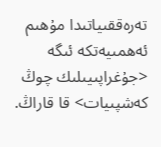تەرەققىياتىدا مۇھىم ئەھمىيەتكە ئىگە <جۇغراپىيىلىك چوڭ كەشپىيات> قا قاراڭ.